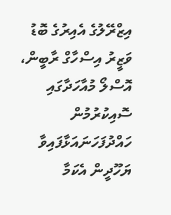އިޒްރޭލުގެ އެއިރުގެ ބޮޑު ވަޒީރު އިސްހާގް ރާބީން، އޮސްލޯ މުއާހަދާގައި ސޮއިކުރުމުން ހައްދުފަހަނައަޅާފައިވާ ޔަހޫދީން އެކަމާ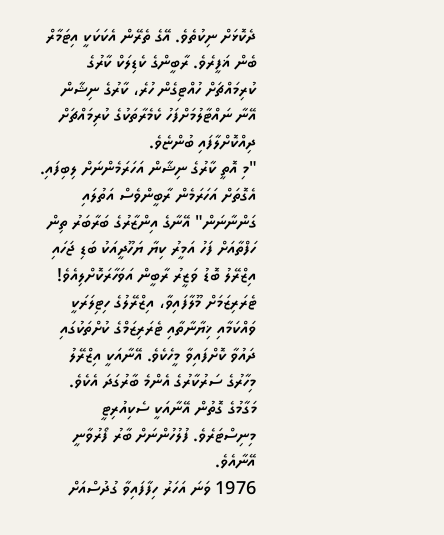ދެކޮޅަށް ނިކުތެވެ. އޭގެ ތެރޭން އެކަކަކީ އިޓަމާރް ބެން ޣަފީރެވެ. ރާބީންގެ ކެޑިލަކް ކާރުގެ ކުރިމައްޗަށް ހުއްޓިގެން ހުރެ، ކާރުގެ ނިޝާން އޭނާ ނައްޓާލުމަށްފަހު ކެމެރާތަކުގެ ކުރިމައްޗަށް ދިއްކޮށްލާފައި ބުންޏެވެ.
"މި އޮތީ ކާރުގެ ނިޝާން އަހަރަމެންނަށް ލިބިފައި. އެގޮތަށް އަހަރަމެން ރާބީންވެސް އަތުލައި ގަންނާނަން" އޭނާގެ އިންޒާރުގެ ބަރާބަރު ތިން ހަފްތާއަށް ފަހު އަމީރު ކިޔާ ޔަހޫދީއަކު ބަޑި ޖަހައި އިޒްރޭލު ބޮޑު ވަޒީރު ރާބީން އަވަހާރަކޮށްލިއެވެ!
ޓެރަރިޒަމަށް މޫލާފައިވާ، އިޒްރޭލުގެ ހިޓިލަރަކީ ވައްކަމާއި ޚިޔާނާތާއި ޓެރަރިޒަމްގެ ކުށްތަކުގައި ދައުވާ ކޮށްފައިވާ މީހެކެވެ. އޭނާއަކީ އިޒްރޭލު މިހާރުގެ ސަރުކާރުގެ އެންމެ ބާރުގަދަ އެކެވެ. މަގާމުގެ ގޮތުން އޭނާއަކީ ސެކިއުރިޓީ މިނިސްޓަރެވެ. ފުލުހުންނަށް ބާރު ފޯރުވާނީ އޭނާއެވެ.
1976 ވަނަ އަހަރު ހިފާފައިވާ ގުދުސްއަށް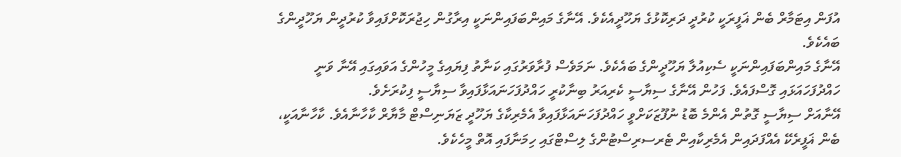އުފަން އިޓަމާރް ބެން ޣަފީރަކީ ކުރުދީ ދަރިކޮޅުގެ ޔަހޫދީއެކެވެ. އޭނާގެ މައިންބަފައިންނަކީ އިރާގުން ހިޖުރަކޮށްފައިވާ ކުރުދީން ޔަހޫދީންގެ ބައެކެވެ.
އޭނާގެ މައިންބަފައިންނަކީ ސެކިއުލާ ޔަހޫދީންގެ ބައެކެވެ. ނަމަވެސް ފުރާވަރުގައި ކަނާތު ފިޔައިގެ މީހުންގެ އަވައިގައި އޭނާ ވަނީ ހައްދުފަހައަޅައި ގޮސްފައެވެ. ފަހުން އޭނާގެ ސިޔާސީ ކެރިއަރު ބިނާކުރީ ހައްދުފަހަނައަޅާފައިވާ ސިޔާސީ ފިކުރަށެވެ.
އޭނާއަށް ސިޔާސީ ގޮތުން އެންމެ ބޮޑު ނުފޫޒަކަށްވީ ހައްދުފަހަނައަޅާފައިވާ އެމެރިކާގެ ޔަހޫދީ ޒަޔަނިސްޓް މާޔާރް ކާހާނާއެވެ. ކާހާނާއަކީ، ބެން ޣަފީރެކޭ އެއްފަދައިން އެމެރިކާއިން ޓެރސރިސްޓުންގެ ލިސްޓްގައި ހިމަނާފައި އޮތް މީހެކެވެ.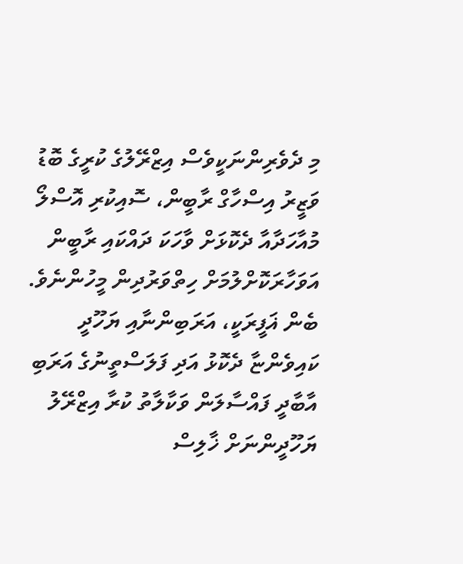މި ދެވެރިންނަކީވެސް އިޒްރޭލުގެ ކުރީގެ ބޮޑު ވަޒީރު އިސްހާގް ރާބީން، ސޮއިކުރި އޮސްލޯ މުއާހަދާއާ ދެކޮޅަށް ވާހަކަ ދައްކައި ރާބީން އަވަހާރަކޮށްލުމަށް ހިތްވަރުދިން މީހުންނެވެ.
ބެން ޣަފީރަކީ، އަރަބިންނާއި ޔަހޫދީ ކައިވެންޏާ ދެކޮޅު އަދި ފަލަސްތީނުގެ އަރަބި އާބާދީ ފައްސާލަން ވަކާލާތު ކުރާ އިޒްރޭލު ޔަހޫދީންނަށް ޚާލިސް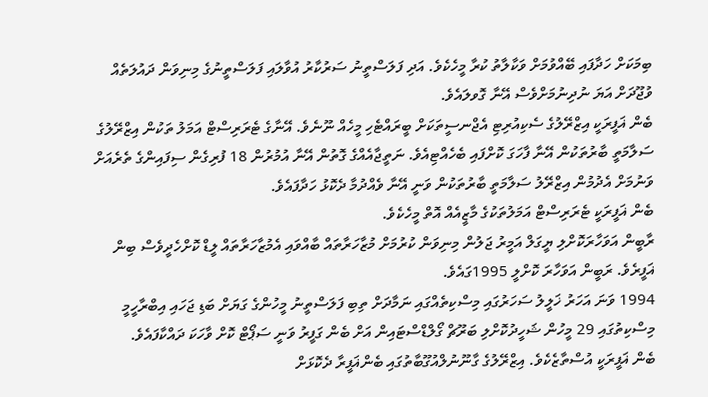ބިމަކަށް ހަދާފައި ބޭއްވުމަށް ވަކާލާތު ކުރާ މީހެކެވެ. އަދި ފަލަސްތީނު ސަރުކާރު އުވާލައި ފަލަސްތީނުގެ މިނިވަން ދައުލަތެއް ވުޖޫދަށް އަޔަ ނުދިނުމަށްވެސް އޭނާ ގޮވލައެވެ.
ބެން ޣަފީރަކީ އިޒްރޭލުގެ ސެކިއުރިޓި އެޖްނސީތަކަށް ބީރައްޓެހި މީހެއް ނޫނެވެ. އޭނާގެ ޓެރަރިސްޓް އަމަލު ތަކުން އިޒްރޭލުގެ ސަލާމަތީ ބާރުތަކުން އޭނާ ފާހަގަ ކޮށްފައި ބެހެއްޓިއެވެ. ނަތީޖާއެއްގެ ގޮތުން އޭނާ އުމުރުން 18 ފުރިގެން ސިފައިންގެ ތެރެއަށް ވަނުމަށް އެދުމުން އިޒްރޭލު ސަލާމަތީ ބާރުތަކުން ވަނީ އޭނާ ވެއްދުމާ ދެކޮޅު ހަދާފައެވެ.
ބެން ޣަފީރަކީ ޓެރަރިސްޓް އަމަލުތަކުގެ މާޒީއެއް އޮތް މީހެކެވެ.
ރާބީން އަވަހާރަކޮށްލި ޔީގަލް އަމީރު ޖަލުން މިނިވަން ކުރުމަށް މުޒާހަރާތައް ބާއްވައި އެމުޒާހަރާތައް ލީޑް ކޮށްހެދީވެސް ބިން ޣަފީރެވެ. ރަބީން އަވަހާރަ ކޮށްލީ 1995ގައެވެ.
1994 ވަނަ އަހަރު ޚަލީލު ސަހަރުގައި މިސްކިތެއްގައި ނަމާދަށް ތިބި ފަލަސްތީނު މީހުންގެ ގަޔަށް ބަޑި ޖަހައި އިބްރާހީމީ މިސްކިތުގައި 29 މީހުން ޝަހީދުކޮށްލި ބަރޫޗް ގޯލްޑްސްޓައިން އަށް ބެން ގަފީރު ވަނީ ސަޕޯޓް ކޮށް ވާހަކަ ދައްކާފައެވެ.
ބެން ޣަފީރަކީ އުސްތާޒެކެވެ. އިޒްރޭލުގެ ގާނޫނުލްއުގޫބާތުގައި ބެންޣަފީރާ ދެކޮޅަށް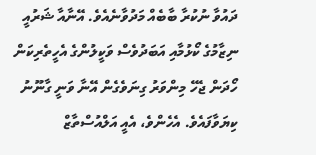ދައުވާ ނުކުރާ ބާބެއް މަދުވާނެއެވެ. އޭނާއާ ޝަރުއީ ނިޒާމުގެ ކޯޅުމާއި އަބަދުވެސް ވަކީލުންގެ އެހީތެރިކަން ހޯދަން ޖެހޭ މިންވަރު ގިނަވެގެން އޭނާ ވަނީ ގާނޫނު ކިޔަވާފައެވެ. އެހެންވެ، އެއީ އަލްއުސްތާޒް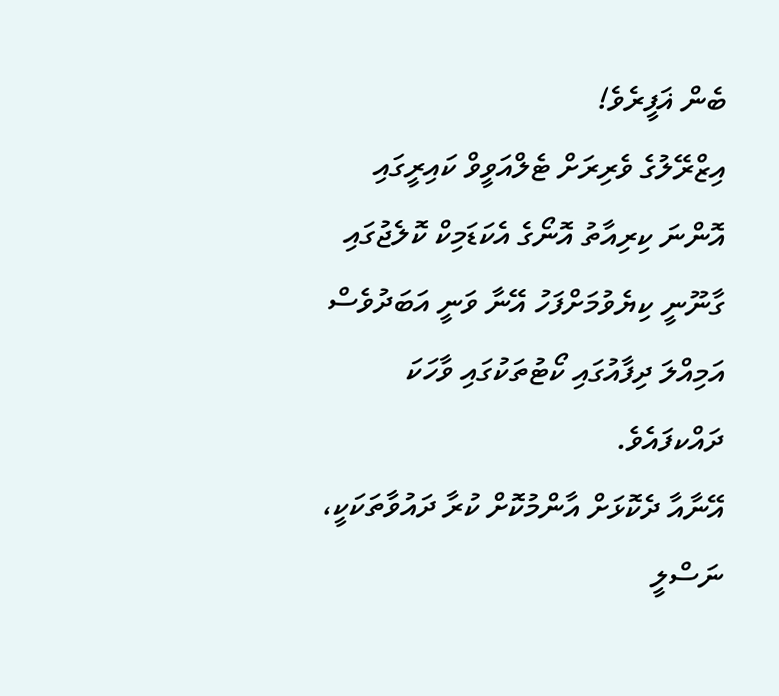ބެން ޣަފީރެވެ!
އިޒްރޭލުގެ ވެރިރަށް ޓެލްއަވީވް ކައިރީގައި އޮންނަ ކިރިއާތު އޮނޯގެ އެކަޑަމިކް ކޮލެޖުގައި ގާނޫނީ ކިޔެވުމަށްފަހު އޭނާ ވަނީ އަބަދުވެސް އަމިއްލަ ދިފާއުގައި ކޯޓުތަކުގައި ވާހަކަ ދައްކފައެވެ.
އޭނާއާ ދެކޮޅަށް އާންމުކޮށް ކުރާ ދައުވާތަކަކީ، ނަސްލީ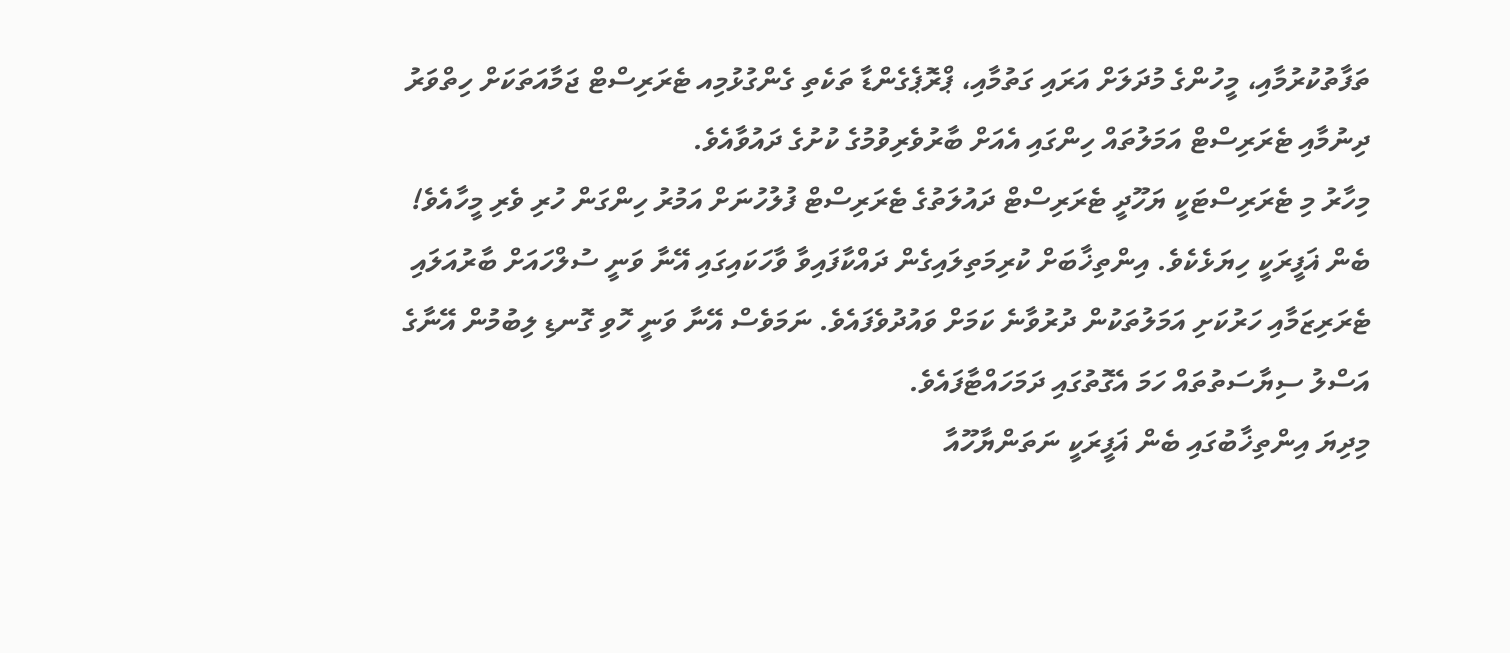ތަފާތުކުރުމާއި، މީހުންގެ މުދަލަށް އަރައި ގަތުމާއި، ޕްރޮޕެގެންޑާ ތަކެތި ގެންގުޅުމިއ ޓެރަރިސްޓް ޖަމާއަތަކަށް ހިތްވަރު ދިނުމާއި ޓެރަރިސްޓް އަމަލުތައް ހިންގައި އެއަށް ބާރުވެރިވުމުގެ ކުށުގެ ދައުވާއެވެ.
މިހާރު މި ޓެރަރިސްޓަކީ ޔަހޫދީ ޓެރަރިސްޓް ދައުލަތުގެ ޓެރަރިސްޓް ފުލުހުނަށް އަމުރު ހިންގަން ހުރި ވެރި މީހާއެވެ!
ބެން ޣަފީރަކީ ހިޔަޅެކެވެ. އިންތިޚާބަށް ކުރިމަތިލައިގެން ދައްކާފައިވާ ވާހަކައިގައި އޭނާ ވަނީ ސުލްހައަށް ބާރުއަލައި ޓެރަރިޒަމާއި ހަރުކަށި އަމަލުތަކުން ދުރުވާނެ ކަމަށް ވައުދުވެފައެވެ. ނަމަވެސް އޭނާ ވަނީ ހޮވި ގޮނޑި ލިބުމުން އޭނާގެ އަސްލު ސިޔާސަތުތައް ހަމަ އެގޮތުގައި ދަމަހައްޓާފައެވެ.
މިދިޔަ އިންތިޚާބުގައި ބެން ޣަފީރަކީ ނަތަންޔާހޫއާ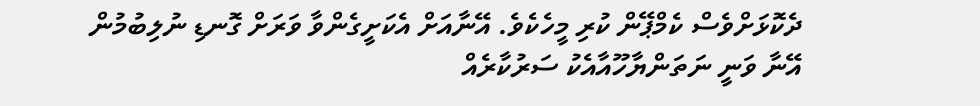ދެކޮޅަށްވެސް ކެމްޕޭން ކުރި މީހެކެވެ. އޭނާއަށް އެކަށީގެންވާ ވަރަށް ގޮނޑި ނުލިބުމުން އޭނާ ވަނީ ނަތަންޔާހޫއާއެކު ސަރުކާރެއް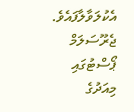އެކުލަވާލާފައެވެ.
ޖެރޫސަލަމް ޕޯސްޓުގައި މިއަދުގެ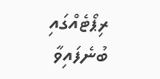ރިޕޯޓެއްގައި ބުނެފައިވާ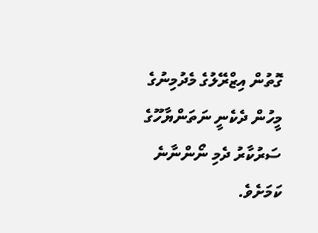ގޮތުން އިޒްރޭލުގެ މެދުމިނުގެ މީހުން ދެކެނީ ނަތަންޔާހޫގެ ސަރުކާރު ދެމި ނޯންނާނެ ކަމަށެވެ.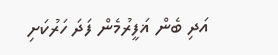އަދި ބެން ޣަފީރުމެން ފަދަ ހަރުކަށި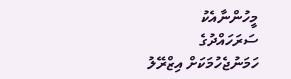މީހުންނާއެކު ސަރަހައްދުގެ ހަމަނުޖެހުމަކަށް އިޒްރޭލު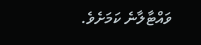ވައްޓާލާނެ ކަމަށެވެ.